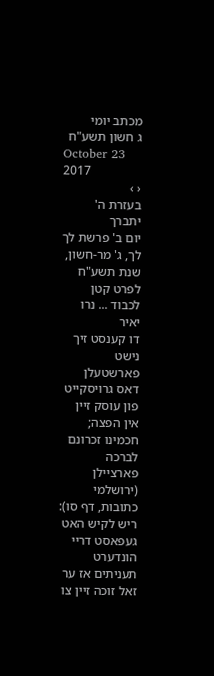מכתב יומי
ג חשון תשע"ח
October 23 2017
‹ ›
בעזרת ה' יתברך
יום ב' פרשת לך לך, ג' מר-חשון, שנת תשע"ח לפרט קטן
לכבוד ... נרו יאיר
דו קענסט זיך נישט פארשטעלן דאס גרויסקייט פון עוסק זיין אין הפצה; חכמינו זכרונם לברכה פארציילן (ירושלמי כתובות, דף סו): ריש לקיש האט געפאסט דריי הונדערט תעניתים אז ער זאל זוכה זיין צו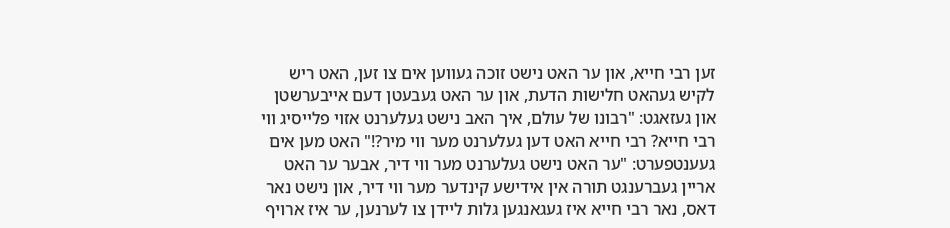זען רבי חייא, און ער האט נישט זוכה געווען אים צו זען, האט ריש לקיש געהאט חלישות הדעת, און ער האט געבעטן דעם אייבערשטן און געזאגט: "רבונו של עולם, איך האב נישט געלערנט אזוי פלייסיג ווי רבי חייא? רבי חייא האט דען געלערנט מער ווי מיר?!" האט מען אים געענטפערט: "ער האט נישט געלערנט מער ווי דיר, אבער ער האט אריין געברענגט תורה אין אידישע קינדער מער ווי דיר, און נישט נאר דאס, נאר רבי חייא איז געגאנגען גלות ליידן צו לערנען, ער איז ארויף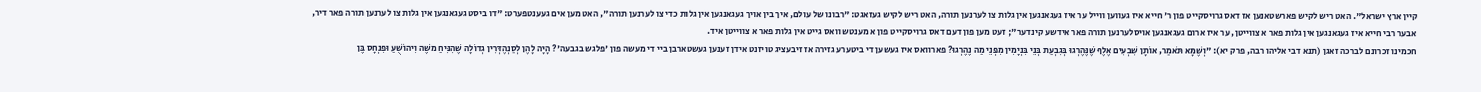קיין ארץ ישראל". האט ריש לקיש פארשטאנען אז דאס גרויסקייט פון ר' חייא איז געווען ווייל ער איז געגאנגען אין גלות צו לערנען תורה, האט ריש לקיש געזאגט: "רבונו של עולם, איך בין אויך געגאנגען אין גלות כדי צו לערנען תורה", האט מען אים געענטפערט: "דו ביסט געגאנגען אין גלות צו לערנען תורה פאר דיר, אבער רבי חייא איז געגאנגען אין גלות פאר א צווייטן, ער איז ארום געגאנגען אויסלערנען תורה פאר אידשע קינדער"; זעט מען פון דעם דאס גרויסקייט פון א מענטש וואס גייט אין גלות פאר א צווייטן איד.
חכמינו זכרונם לברכה זאגן (תנא דבי אליהו רבה, פרק יא): "וְשֶׁמָּא תֹּאמַר, אוֹתָן שִׁבְעִים אֶלֶף שֶׁנֶּהֶרְגוּ בְּגִבְעַת בְּנֵי בִּנְיָמִין מִפְּנֵי מַה נֶהֶרְגוּ? פארוואס איז געשען די ביטערע גזירה אז זיבעציג טויזנט אידן זענען געשטארבן ביי די מעשה פון 'פלגש בגבעה'? הָיָה לָהֶן לְסַנְהֶדְּרִין גְדוֹלָה שֶׁהִנִּיחַ משֶׁה וִיהוֹשֻׁעַ וּפִנְחָס בֶּן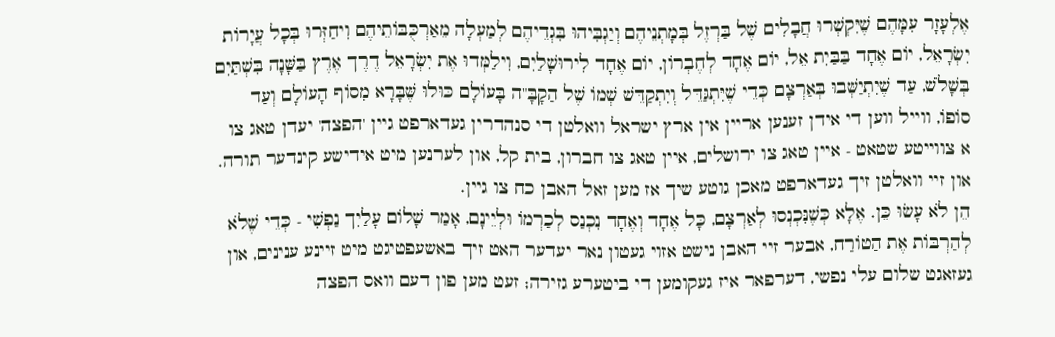אֶלְעָזָר עִמָּהֶם שֶׁיִּקְשְׁרוּ חֲבָלִים שֶׁל בַּרְזֶל בְּמָתְנֵיהֶם וְיַגְבִּיהוּ בִּגְדֵיהֶם לְמַעְלָה מֵאַרְכֻּבּוֹתֵיהֶם וִיחַזְּרוּ בְּכָל עֲיָרוֹת יִשְׂרָאֵל, יוֹם אֶחָד בַּבַּיִת אֵל, יוֹם אֶחָד לְחֶבְרוֹן, יוֹם אֶחָד לִירוּשָׁלַיִם, וִילַמְּדוּ אֶת יִשְׂרָאֵל דֶרֶך אֶרֶץ בַּשָּׁנָה בִּשְׁתַּיִם בְּשָׁלֹשׁ, עַד שֶׁיִתְיַשְּׁבוּ בְּאַרְצָם כְּדֵי שֶׁיִּתְגַּדֵּל וְיִתְקַדֵּשׁ שְׁמוֹ שֶׁל הַקָבָּ"ה בָּעוֹלָם כּוּלוּ שֶּׁבָּרָא מִסוֹף הָעוֹלָם וְעַד סוֹפוֹ, ווייל ווען די אידן זענען אריין אין ארץ ישראל וואלטן די סנהדרין געדארפט גיין 'הפצה' יעדן טאג צו א צווייטע שטאט - איין טאג צו ירושלים, איין טאג צו חברון, בית קל, און לערנען מיט אידישע קינדער תורה. און זיי וואלטן זיך געדארפט מאכן גוטע שיך אז מען זאל האבן כח צו גיין.
הֵן לֹא עָשׂוּ כֵּן. אֶלָא כְּשֶׁנִּכְנְסוּ לְאַרְצָם, כָּל אֶחָד וְאֶחָד נִכְנַס לְכַרְמוֹ וּלְיֵינָם, אָמַר שָׁלוֹם עָלַיִך נַפְשִׁי - כְּדֵי שֶׁלֹא לְהַרְבּוֹת אֶת הַטוֹרַח, אבער זיי האבן נישט אזוי געטון נאר יעדער האט זיך באשעפטיגט מיט זיינע ענינים, און געזאגט שלום עלי נפשי, דערפאר איז געקומען די ביטערע גזירה; זעט מען פון דעם וואס הפצה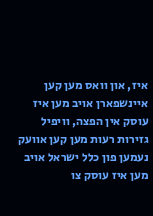איז, און וואס מען קען איינשפארן אויב מען איז עוסק אין הפצה, וויפיל גזירות רעות מען קען אוועק נעמען פון כלל ישראל אויב מען איז עוסק צו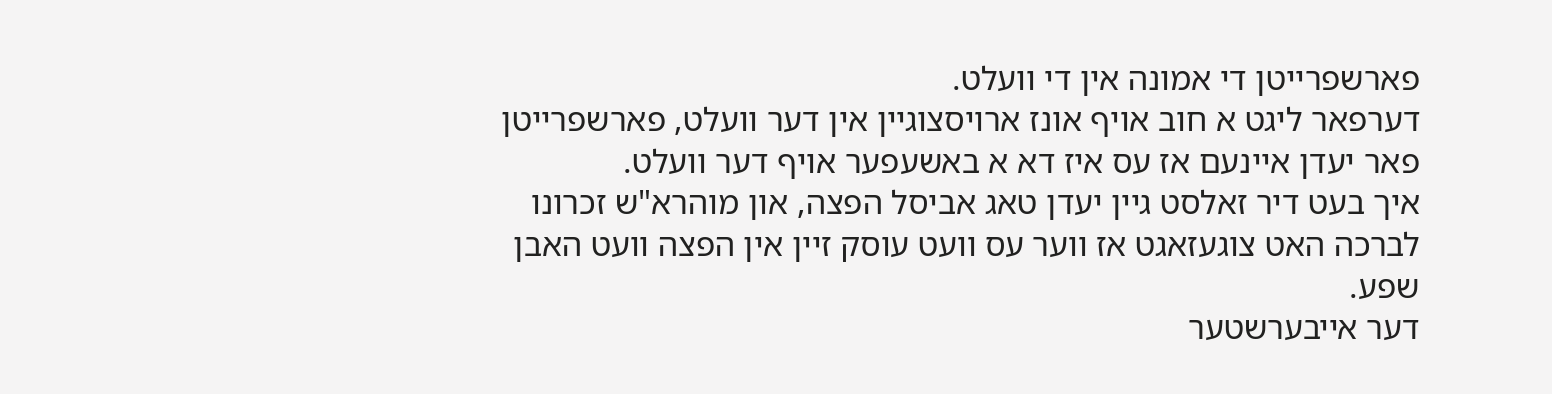פארשפרייטן די אמונה אין די וועלט.
דערפאר ליגט א חוב אויף אונז ארויסצוגיין אין דער וועלט, פארשפרייטן פאר יעדן איינעם אז עס איז דא א באשעפער אויף דער וועלט.
איך בעט דיר זאלסט גיין יעדן טאג אביסל הפצה, און מוהרא"ש זכרונו לברכה האט צוגעזאגט אז ווער עס וועט עוסק זיין אין הפצה וועט האבן שפע.
דער אייבערשטער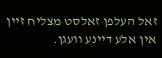זאל העלפן זאלסט מצליח זיין אין אלע דיינע וועגן.